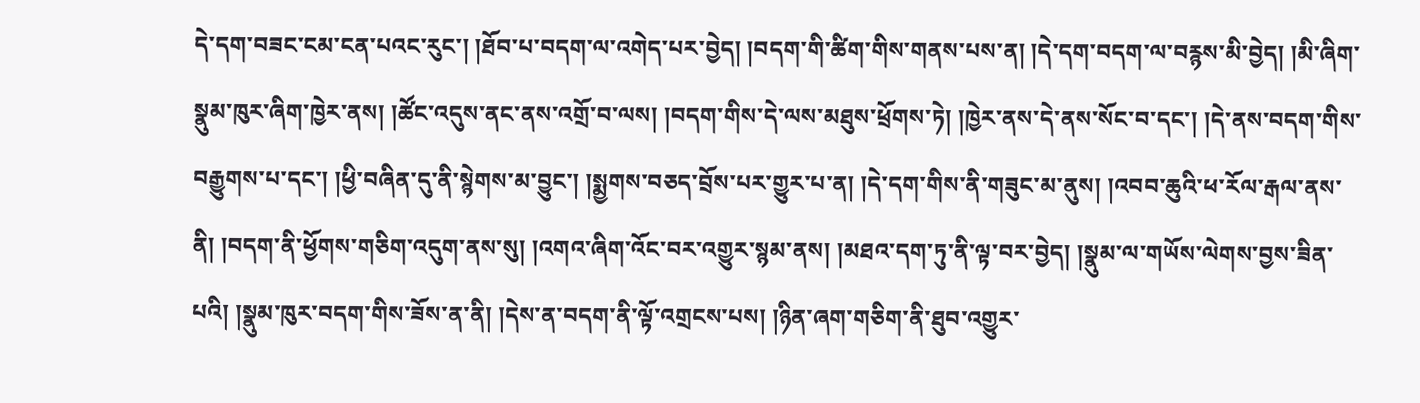དེ་དག་བཟང་ངམ་ངན་པའང་རུང་། །ཐོབ་པ་བདག་ལ་འགེད་པར་བྱེད། །བདག་གི་ཚིག་གིས་གནས་པས་ན། །དེ་དག་བདག་ལ་བརྙས་མི་བྱེད། །མི་ཞིག་སྣུམ་ཁུར་ཞིག་ཁྱེར་ནས། །ཚོང་འདུས་ནང་ནས་འགྲོ་བ་ལས། །བདག་གིས་དེ་ལས་མཐུས་ཕྲོགས་ཏེ། །ཁྱེར་ནས་དེ་ནས་སོང་བ་དང་། །དེ་ནས་བདག་གིས་བརྒྱུགས་པ་དང་། །ཕྱི་བཞིན་དུ་ནི་སྙེགས་མ་བྱུང་། །སྨྱགས་བཅད་བྲོས་པར་གྱུར་པ་ན། །དེ་དག་གིས་ནི་གཟུང་མ་ནུས། །འབབ་ཆུའི་ཕ་རོལ་རྒལ་ནས་ནི། །བདག་ནི་ཕྱོགས་གཅིག་འདུག་ནས་སུ། །འགའ་ཞིག་འོང་བར་འགྱུར་སྙམ་ནས། །མཐའ་དག་ཏུ་ནི་ལྟ་བར་བྱེད། །སྣུམ་ལ་གཡོས་ལེགས་བྱས་ཟིན་པའི། །སྣུམ་ཁུར་བདག་གིས་ཟོས་ན་ནི། །དེས་ན་བདག་ནི་ལྟོ་འགྲངས་པས། །ཉིན་ཞག་གཅིག་ནི་ཐུབ་འགྱུར་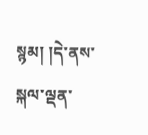སྙམ། །དེ་ནས་སྐལ་ལྡན་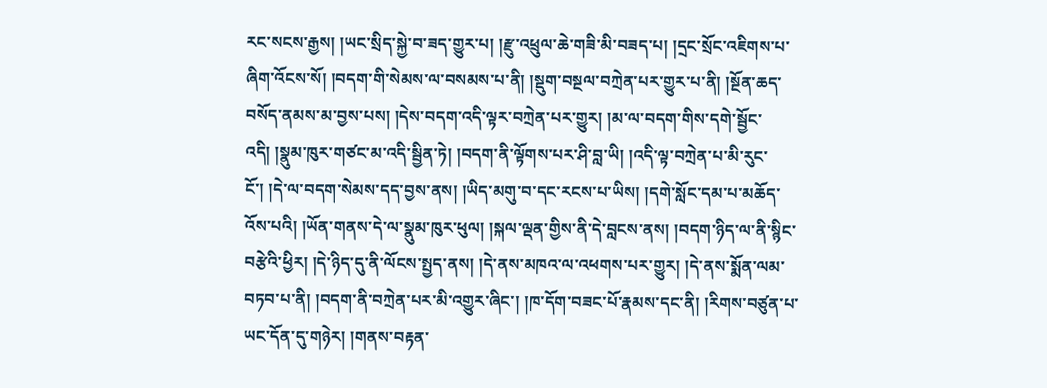རང་སངས་རྒྱས། །ཡང་སྲིད་སྐྱེ་བ་ཟད་གྱུར་པ། །རྫུ་འཕྲུལ་ཆེ་གཟི་མི་བཟད་པ། །དྲང་སྲོང་འཇིགས་པ་ཞིག་འོངས་སོ། །བདག་གི་སེམས་ལ་བསམས་པ་ནི། །སྡུག་བསྔལ་བཀྲེན་པར་གྱུར་པ་ནི། །སྔོན་ཆད་བསོད་ནམས་མ་བྱས་པས། །དེས་བདག་འདི་ལྟར་བཀྲེན་པར་གྱུར། །མ་ལ་བདག་གིས་དགེ་སྦྱོང་འདི། །སྣུམ་ཁུར་གཙང་མ་འདི་སྦྱིན་ཏེ། །བདག་ནི་ལྟོགས་པར་ཤི་བླ་ཡི། །འདི་ལྟ་བཀྲེན་པ་མི་རུང་ངོ་། །དེ་ལ་བདག་སེམས་དད་བྱས་ནས། །ཡིད་མགུ་བ་དང་རངས་པ་ཡིས། །དགེ་སློང་དམ་པ་མཆོད་འོས་པའི། །ཡོན་གནས་དེ་ལ་སྣུམ་ཁུར་ཕུལ། །སྐལ་ལྡན་གྱིས་ནི་དེ་བླངས་ནས། །བདག་ཉིད་ལ་ནི་སྙིང་བརྩེའི་ཕྱིར། །དེ་ཉིད་དུ་ནི་ལོངས་སྤྱད་ནས། །དེ་ནས་མཁའ་ལ་འཕགས་པར་གྱུར། །དེ་ནས་སྨོན་ལམ་བཏབ་པ་ནི། །བདག་ནི་བཀྲེན་པར་མི་འགྱུར་ཞིང་། །ཁ་དོག་བཟང་པོ་རྣམས་དང་ནི། །རིགས་བཙུན་པ་ཡང་དོན་དུ་གཉེར། །གནས་བརྟན་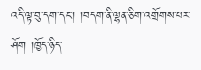འདི་ལྟ་བུ་དག་དང་། །བདག་ནི་ལྷན་ཅིག་འགྲོགས་པར་ཤོག །ཁྱོད་ཉིད་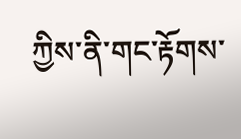ཀྱིས་ནི་གང་རྟོགས་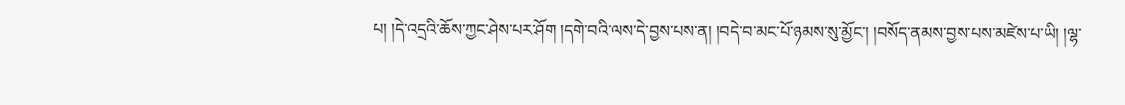པ། །དེ་འདྲའི་ཆོས་ཀྱང་ཤེས་པར་ཤོག །དགེ་བའི་ལས་དེ་བྱས་པས་ན། །བདེ་བ་མང་པོ་ཉམས་སུ་མྱོང་། །བསོད་ནམས་བྱས་པས་མཛེས་པ་ཡི། །ལྷ་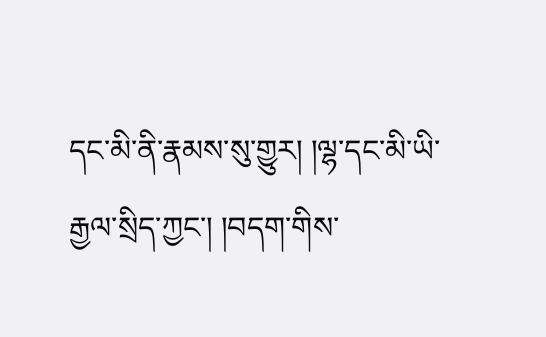དང་མི་ནི་རྣམས་སུ་གྱུར། །ལྷ་དང་མི་ཡི་རྒྱལ་སྲིད་ཀྱང་། །བདག་གིས་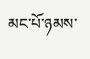མང་པོ་ཉམས་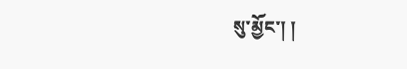སུ་མྱོང་། །